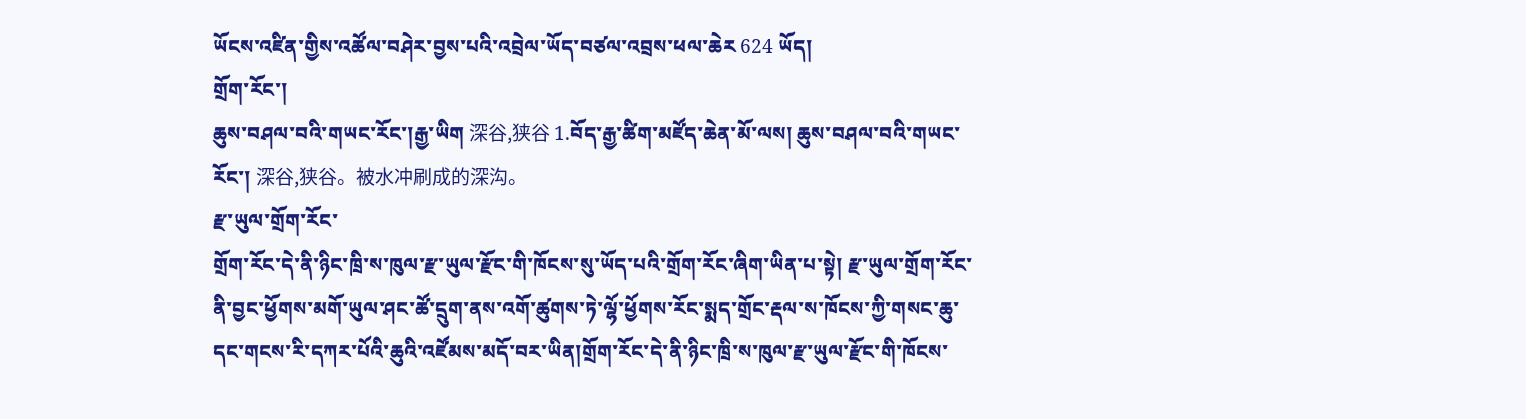ཡོངས་འཛིན་གྱིས་འཚོལ་བཤེར་བྱས་པའི་འབྲེལ་ཡོད་བཙལ་འབྲས་ཕལ་ཆེར 624 ཡོད།
གྲོག་རོང་།
ཆུས་བཤལ་བའི་གཡང་རོང་།རྒྱ་ཡིག 深谷,狭谷 1.བོད་རྒྱ་ཚིག་མཛོད་ཆེན་མོ་ལས། ཆུས་བཤལ་བའི་གཡང་རོང་། 深谷,狭谷。被水冲刷成的深沟。
རྫ་ཡུལ་གྲོག་རོང་
གྲོག་རོང་དེ་ནི་ཉིང་ཁྲི་ས་ཁུལ་རྫ་ཡུལ་རྫོང་གི་ཁོངས་སུ་ཡོད་པའི་གྲོག་རོང་ཞིག་ཡིན་པ་སྟེ། རྫ་ཡུལ་གྲོག་རོང་ནི་བྱང་ཕྱོགས་མགོ་ཡུལ་ཤང་ཚོ་དྲུག་ནས་འགོ་ཚུགས་ཏེ་ལྷོ་ཕྱོགས་རོང་སྨད་གྲོང་རྡལ་ས་ཁོངས་ཀྱི་གསང་ཆུ་དང་གངས་རི་དཀར་པོའི་ཆུའི་འཛོམས་མདོ་བར་ཡིན།གྲོག་རོང་དེ་ནི་ཉིང་ཁྲི་ས་ཁུལ་རྫ་ཡུལ་རྫོང་གི་ཁོངས་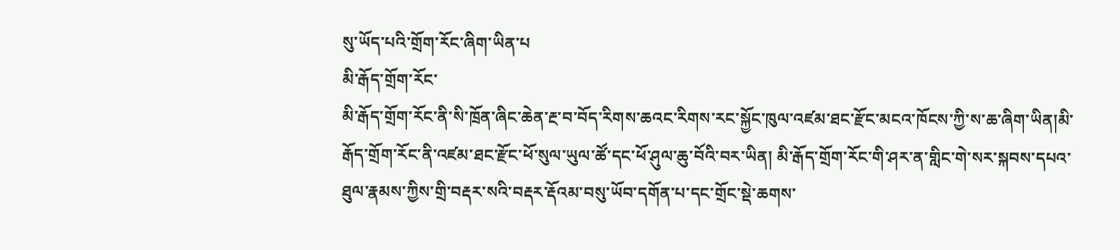སུ་ཡོད་པའི་གྲོག་རོང་ཞིག་ཡིན་པ
མི་རྒོད་གྲོག་རོང་
མི་རྒོད་གྲོག་རོང་ནི་སི་ཁྲོན་ཞིང་ཆེན་རྔ་བ་བོད་རིགས་ཆའང་རིགས་རང་སྐྱོང་ཁུལ་འཛམ་ཐང་རྫོང་མངའ་ཁོངས་ཀྱི་ས་ཆ་ཞིག་ཡིན།མི་རྒོད་གྲོག་རོང་ནི་འཛམ་ཐང་རྫོང་ཕོ་སུལ་ཡུལ་ཚོ་དང་ཕོ་ཤུལ་ཆུ་བོའི་བར་ཡིན། མི་རྒོད་གྲོག་རོང་གི་ཤར་ན་གླིང་གེ་སར་སྐབས་དཔའ་ཐུལ་རྣམས་ཀྱིས་གྲི་བརྡར་སའི་བརྡར་རྡོའམ་བསུ་ཡོབ་དགོན་པ་དང་གྲོང་སྡེ་ཆགས་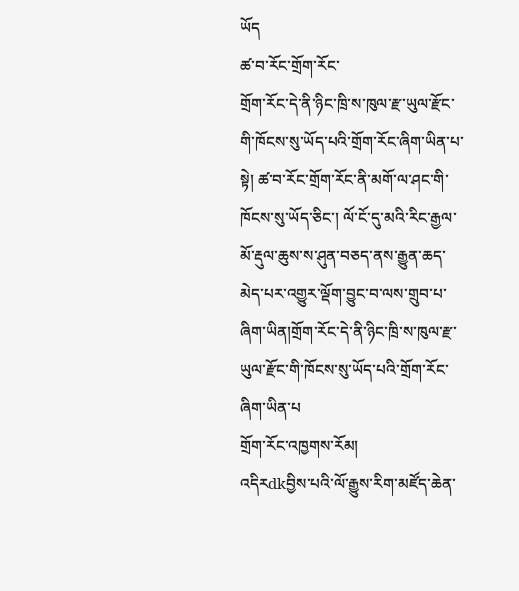ཡོད
ཚ་བ་རོང་གྲོག་རོང་
གྲོག་རོང་དེ་ནི་ཉིང་ཁྲི་ས་ཁུལ་རྫ་ཡུལ་རྫོང་གི་ཁོངས་སུ་ཡོད་པའི་གྲོག་རོང་ཞིག་ཡིན་པ་སྟེ། ཚ་བ་རོང་གྲོག་རོང་ནི་མགོ་ལ་ཤང་གི་ཁོངས་སུ་ཡོད་ཅིང་། ལོ་ངོ་དུ་མའི་རིང་རྒྱལ་མོ་རྡུལ་ཆུས་ས་ཤུན་བཅད་ནས་རྒྱུན་ཆད་མེད་པར་འགྱུར་ལྡོག་བྱུང་བ་ལས་གྲུབ་པ་ཞིག་ཡིན།གྲོག་རོང་དེ་ནི་ཉིང་ཁྲི་ས་ཁུལ་རྫ་ཡུལ་རྫོང་གི་ཁོངས་སུ་ཡོད་པའི་གྲོག་རོང་ཞིག་ཡིན་པ
གྲོག་རོང་འཁྱགས་རོམ།
འདིརdkབྱིས་པའི་ལོ་རྒྱུས་རིག་མཛོད་ཆེན་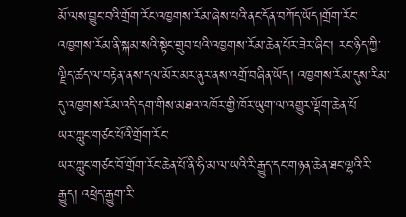མོ་ལས་བྱུང་བའི་གྲོག་རོང་འཁྱགས་རོམ་ཞེས་པའི་ནང་དོན་བཀོད་ཡོད།གྲོག་རོང་འཁྱགས་རོམ་ནི་སྐམ་སའི་སྟེང་གྲུབ་པའི་འཁྱགས་རོམ་ཆེན་པོར་ཟེར་ཞིང་། རང་ཉིད་ཀྱི་ལྗིད་ཚད་ལ་བརྟེན་ནས་དལ་མོར་མར་ནུར་ནས་འགྲོ་བཞིན་ཡོད། འཁྱགས་རོམ་དུས་རིམ་དུ་འཁྱགས་རོམ་འདི་དག་གིས་མཐའ་འཁོར་གྱི་ཁོར་ཡུག་ལ་འགྱུར་ལྡོག་ཆེན་པོ
ཡར་ཀླུང་གཙང་པོའི་གྲོག་རོང་
ཡར་ཀླུང་གཙང་བོ་གྲོག་རོང་ཆེན་པོ་ནི་ཧི་མ་ལ་ཡའི་རི་རྒྱུད་དང་གཉན་ཆེན་ཐང་ལྷའི་རི་རྒྱུད། འཕྲེད་རྒྱུག་རི་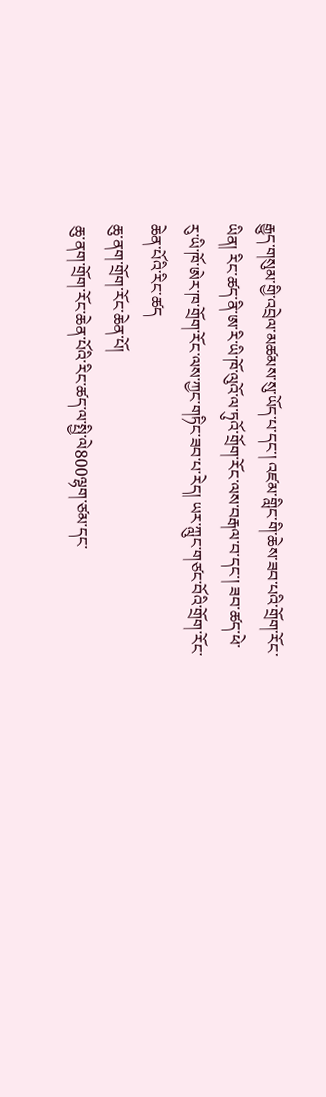རྒྱུད་གསུམ་གྱི་འབྲེལ་མཚམས་སུ་ཡོད་པ་དང་། འཛམ་གླིང་གི་ཆེས་ཟབ་པའི་གྲོག་རོང་ཡིན། རིང་ཚད་ནི་ཨ་རི་ཡི་ཁོ་ལུའོ་ལ་ཏུའོ་གྲོག་རོང་ལས་བརྒལ་བ་དང་། ཟབ་ཚད་ཕེ་རུ་ཡི་ཁོ་ཨེར་ཁ་གྲོག་རོང་ལས་ཀྱང་གཏིང་ཟབ་པ་རེད། ཡར་ཀླུང་གཙང་བོའི་གྲོག་རོང་ཆེན་པོའི་རིང་ཚད
ཆུ་ནག་གྲོག་རོང་ཆེན་པོ།
ཆུ་ནག་གྲོག་རོང་ཆེན་པོའི་རིང་ཚད་ལ་སྤྱི་ལེ800ལྷག་ཙམ་དང་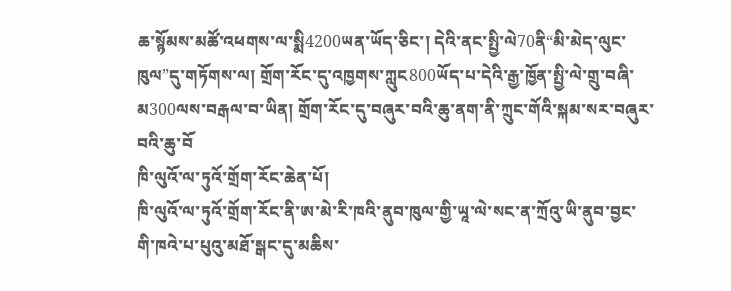ཆ་སྙོམས་མཚོ་འཕགས་ལ་སྨི4200ཡན་ཡོད་ཅིང་། དེའི་ནང་སྤྱི་ལེ70ནི“མི་མེད་ལུང་ཁུལ”དུ་གཏོགས་ལ། གྲོག་རོང་དུ་འཁྱགས་ཀླུང800ཡོད་པ་དེའི་རྒྱ་ཁྱོན་སྤྱི་ལེ་གྲུ་བཞི་མ300ལས་བརྒལ་བ་ཡིན། གྲོག་རོང་དུ་བཞུར་བའི་ཆུ་ནག་ནི་ཀྲུང་གོའི་སྐམ་སར་བཞུར་བའི་ཆུ་བོ
ཁི་ལུའོ་ལ་ཏུའོ་གྲོག་རོང་ཆེན་པོ།
ཁི་ལུའོ་ལ་ཏུའོ་གྲོག་རོང་ནི་ཨ་མེ་རི་ཁའི་ནུབ་ཁུལ་གྱི་ཡཱ་ལེ་སང་ན་ཀྲོའུ་ཡི་ནུབ་བྱང་གི་ཁའེ་པ་པུའུ་མཐོ་སྒང་དུ་མཆིས་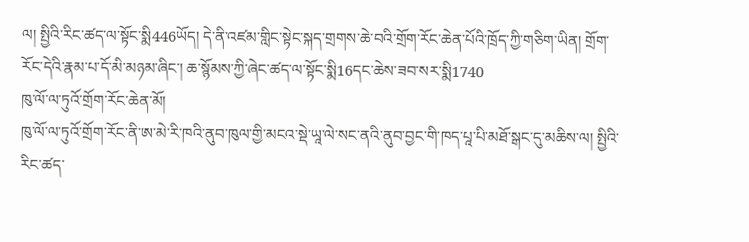ལ། སྤྱིའི་རིང་ཚད་ལ་སྟོང་སྨི446ཡོད། དེ་ནི་འཛམ་གླིང་སྟེང་སྐད་གྲགས་ཆེ་བའི་གྲོག་རོང་ཆེན་པོའི་ཁྲོད་ཀྱི་གཅིག་ཡིན། གྲོག་རོང་དེའི་རྣམ་པ་དོ་མི་མཉམ་ཞིང་། ཆ་སྙོམས་ཀྱི་ཞེང་ཚད་ལ་སྟོང་སྨི16དང་ཆེས་ཟབ་སར་སྨི1740
ཁུ་ལོ་ལ་ཏུའོ་གྲོག་རོང་ཆེན་མོ།
ཁུ་ལོ་ལ་ཏུའོ་གྲོག་རོང་ནི་ཨ་མེ་རི་ཁའི་ནུབ་ཁུལ་གྱི་མངའ་སྡེ་ཡཱ་ལེ་སང་ནའི་ནུབ་བྱང་གི་ཁད་པཱ་པི་མཐོ་སྒང་དུ་མཆིས་ལ། སྤྱིའི་རིང་ཚད་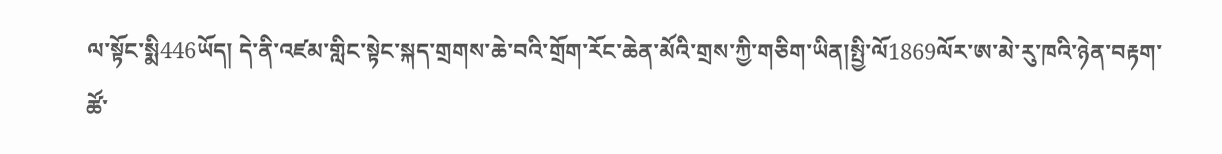ལ་སྟོང་སྨི446ཡོད། དེ་ནི་འཛམ་གླིང་སྟེང་སྐད་གྲགས་ཆེ་བའི་གྲོག་རོང་ཆེན་མོའི་གྲས་ཀྱི་གཅིག་ཡིན།སྤྱི་ལོ1869ལོར་ཨ་མེ་རུ་ཁའི་ཉེན་བརྟག་ཚོ་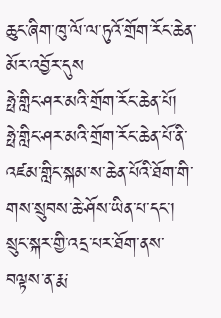ཆུང་ཞིག་ཁུ་ལོ་ལ་ཏུའོ་གྲོག་རོང་ཆེན་མོར་འབྱོར་དུས
ཧྥེ་གླིང་ཤར་མའི་གྲོག་རོང་ཆེན་པོ།
ཧྥེ་གླིང་ཤར་མའི་གྲོག་རོང་ཆེན་པོ་ནི་འཛམ་གླིང་སྐམ་ས་ཆེན་པོའི་ཐོག་གི་གས་སྲུབས་ཆེ་ཤོས་ཡིན་པ་དང་། སྲུང་སྐར་གྱི་འདྲ་པར་ཐོག་ནས་བལྟས་ན་རྨ་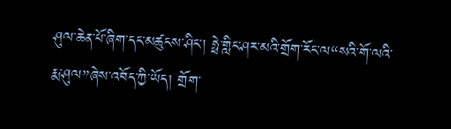ཤུལ་ཆེན་པོ་ཞིག་དང་མཚུངས་ཤིང་། ཧྥེ་གླིང་ཤར་མའི་གྲོག་རོང་ལ“སའི་གོ་ལའི་རྨ་ཤུལ”ཞེས་འབོད་ཀྱི་ཡོད། གྲོག་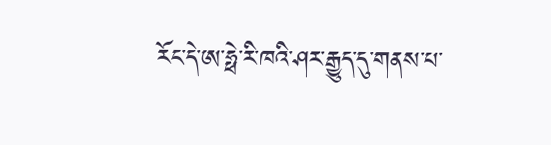རོང་དེ་ཨ་ཧྥེ་རི་ཁའི་ཤར་རྒྱུད་དུ་གནས་པ་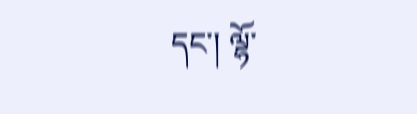དང་། ལྷོ་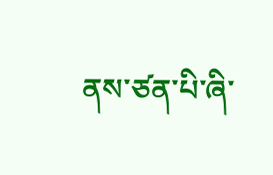ནས་ཙན་པི་ཞི་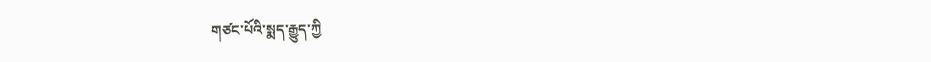གཙང་པོའི་སྨད་རྒྱུད་ཀྱི